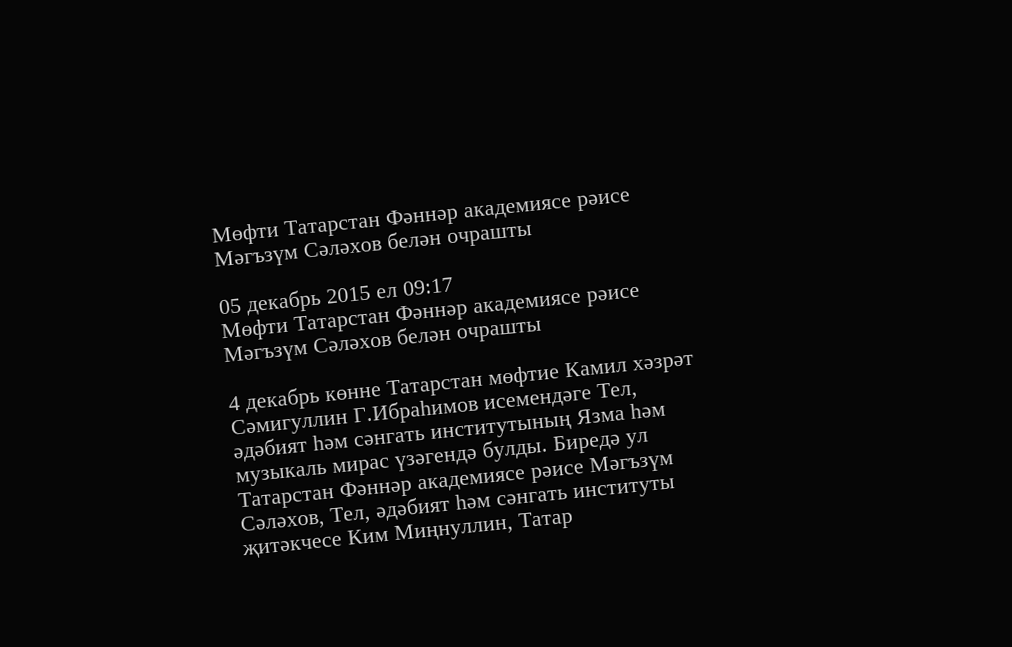Мөфти Татарстан Фәннәр академиясе рәисе Мәгъзүм Сәләхов белән очрашты

05 декабрь 2015 ел 09:17
Мөфти Татарстан Фәннәр академиясе рәисе Мәгъзүм Сәләхов белән очрашты

4 декабрь көнне Татарстан мөфтие Камил хәзрәт Сәмигуллин Г.Ибраһимов исемендәге Тел, әдәбият һәм сәнгать институтының Язма һәм музыкаль мирас үзәгендә булды. Биредә ул Татарстан Фәннәр академиясе рәисе Мәгъзүм Сәләхов, Тел, әдәбият һәм сәнгать институты җитәкчесе Ким Миңнуллин, Татар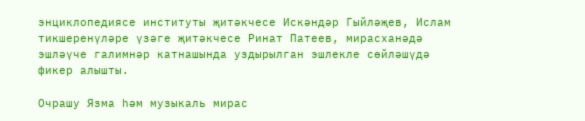энциклопедиясе институты җитәкчесе Искәндәр Гыйләҗев, Ислам тикшеренүләре үзәге җитәкчесе Ринат Патеев, мирасханәдә эшләүче галимнәр катнашында уздырылган эшлекле сөйләшүдә фикер алышты.

Очрашу Язма һәм музыкаль мирас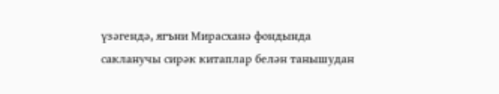үзәгендә, ягъни Мирасханә фондында сакланучы сирәк китаплар белән танышудан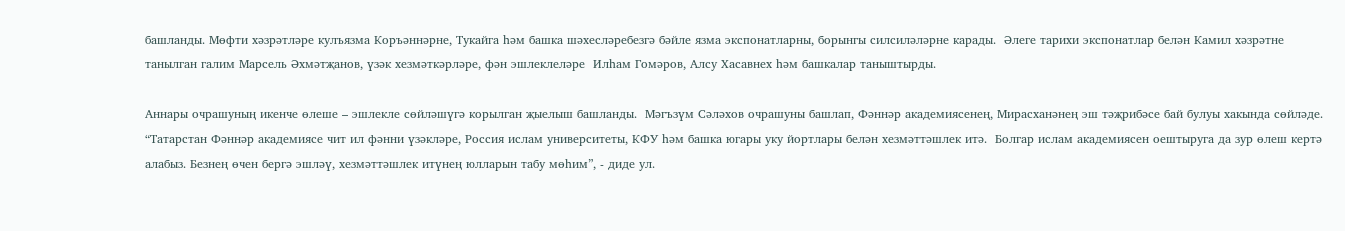башланды. Мөфти хәзрәтләре кулъязма Коръәннәрне, Тукайга һәм башка шәхесләребезгә бәйле язма экспонатларны, борынгы силсиләләрне карады.  Әлеге тарихи экспонатлар белән Камил хәзрәтне танылган галим Марсель Әхмәтҗанов, үзәк хезмәткәрләре, фән эшлеклеләре  Илһам Гомәров, Алсу Хасавнех һәм башкалар таныштырды.

Аннары очрашуның икенче өлеше – эшлекле сөйләшүгә корылган җыелыш башланды.  Мәгъзүм Сәләхов очрашуны башлап, Фәннәр академиясенең, Мирасханәнең эш тәҗрибәсе бай булуы хакында сөйләде. “Татарстан Фәннәр академиясе чит ил фәнни үзәкләре, Россия ислам университеты, КФУ һәм башка югары уку йортлары белән хезмәттәшлек итә.  Болгар ислам академиясен оештыруга да зур өлеш кертә алабыз. Безнең өчен бергә эшләү, хезмәттәшлек итүнең юлларын табу мөһим”, - диде ул.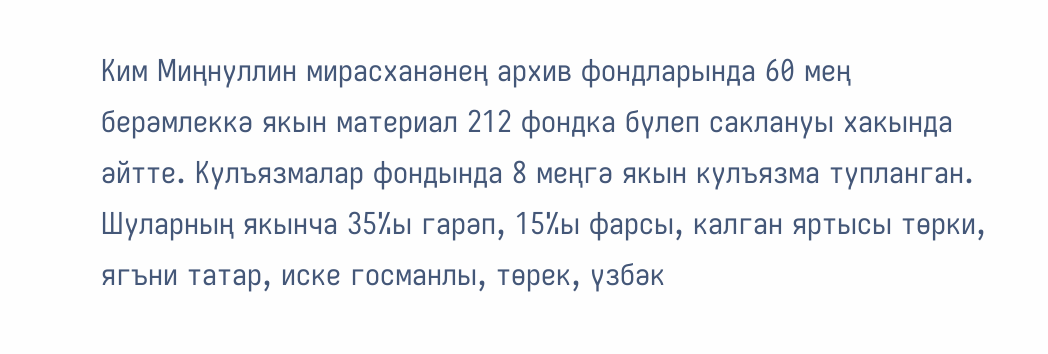Ким Миңнуллин мирасханәнең архив фондларында 60 мең берәмлеккә якын материал 212 фондка бүлеп саклануы хакында әйтте. Кулъязмалар фондында 8 меңгә якын кулъязма тупланган. Шуларның якынча 35%ы гарәп, 15%ы фарсы, калган яртысы төрки, ягъни татар, иске госманлы, төрек, үзбәк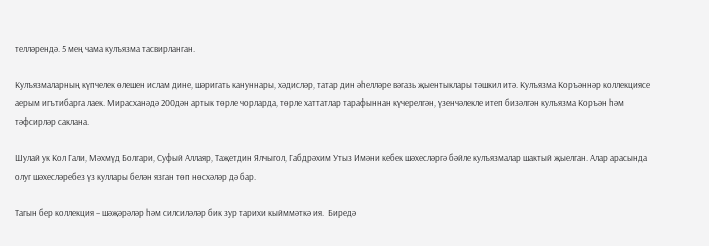телләрендә. 5 мең чама кулъязма тасвирланган.

Кулъязмаларның күпчелек өлешен ислам дине, шәригать кануннары, хәдисләр, татар дин әһелләре вәгазь җыентыклары тәшкил итә. Кулъязма Коръәннәр коллекциясе аерым игътибарга лаек. Мирасханәдә 200дән артык төрле чорларда, төрле хаттатлар тарафыннан күчерелгән, үзенчәлекле итеп бизәлгән кулъязма Коръән һәм тәфсирләр саклана.

Шулай ук Кол Гали, Мәхмүд Болгари, Суфый Аллаяр, Таҗетдин Ялчыгол, Габдрәхим Утыз Имәни кебек шәхесләргә бәйле кулъязмалар шактый җыелган. Алар арасында олуг шәхесләребез үз куллары белән язган төп нөсхәләр дә бар.

Тагын бер коллекция – шәҗәрәләр һәм силсиләләр бик зур тарихи кыйммәткә ия.  Биредә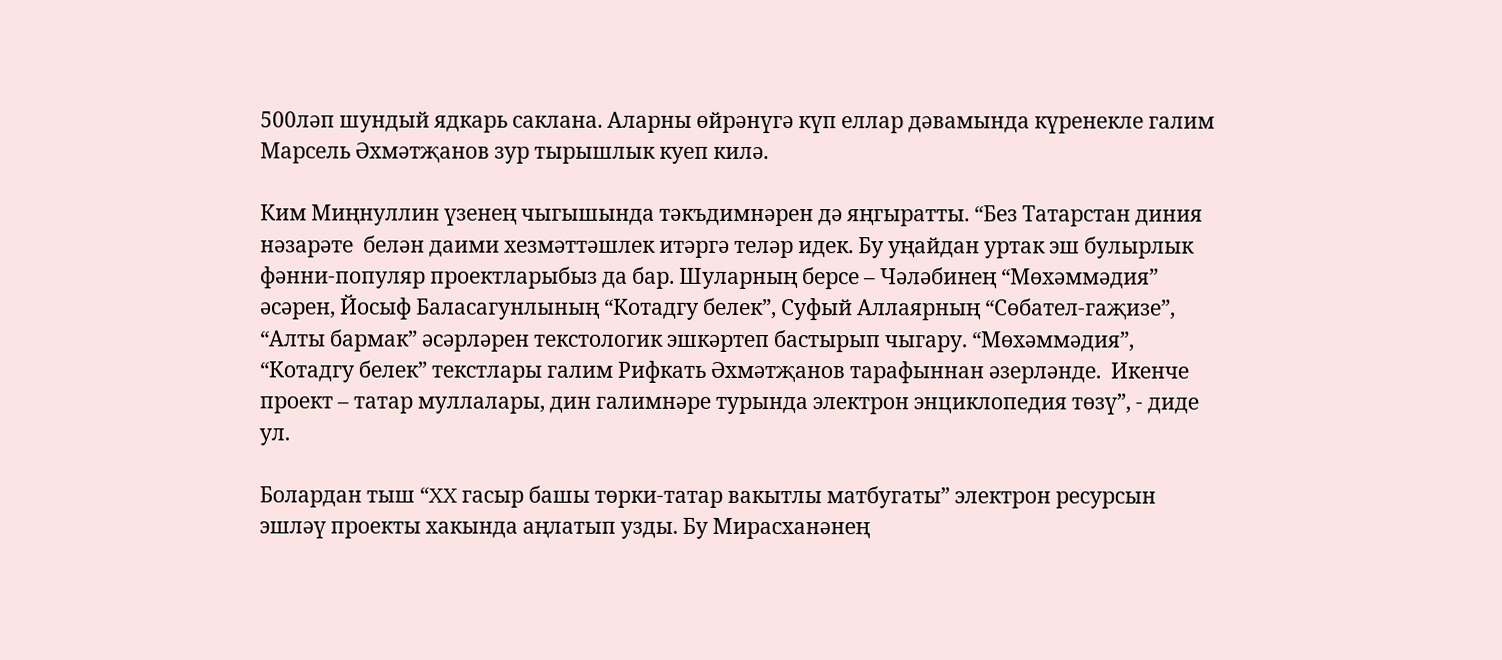500ләп шундый ядкарь саклана. Аларны өйрәнүгә күп еллар дәвамында күренекле галим Марсель Әхмәтҗанов зур тырышлык куеп килә.

Ким Миңнуллин үзенең чыгышында тәкъдимнәрен дә яңгыратты. “Без Татарстан диния нәзарәте  белән даими хезмәттәшлек итәргә теләр идек. Бу уңайдан уртак эш булырлык фәнни-популяр проектларыбыз да бар. Шуларның берсе – Чәләбинең “Мөхәммәдия” әсәрен, Йосыф Баласагунлының “Котадгу белек”, Суфый Аллаярның “Сөбател-гаҗизе”, “Алты бармак” әсәрләрен текстологик эшкәртеп бастырып чыгару. “Мөхәммәдия”, “Котадгу белек” текстлары галим Рифкать Әхмәтҗанов тарафыннан әзерләнде.  Икенче проект – татар муллалары, дин галимнәре турында электрон энциклопедия төзү”, - диде ул.

Болардан тыш “XX гасыр башы төрки-татар вакытлы матбугаты” электрон ресурсын эшләү проекты хакында аңлатып узды. Бу Мирасханәнең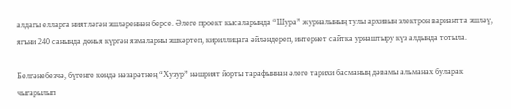алдагы елларга ниятләгән эшләреннән берсе. Әлеге проект кысаларында “Шура” журналының тулы архивын электрон вариантта эшләү, ягъни 240 санында дөнья күргән язмаларны эшкәртеп, кириллицага әйләндереп, интернет сайтка урнаштыру күз алдында тотыла.

Белгәнебезчә, бүгенге көндә нәзарәтнең “Хузур” нәшрият йорты тарафыннан әлеге тарихи басманың дәвамы альманах буларак чыгарылып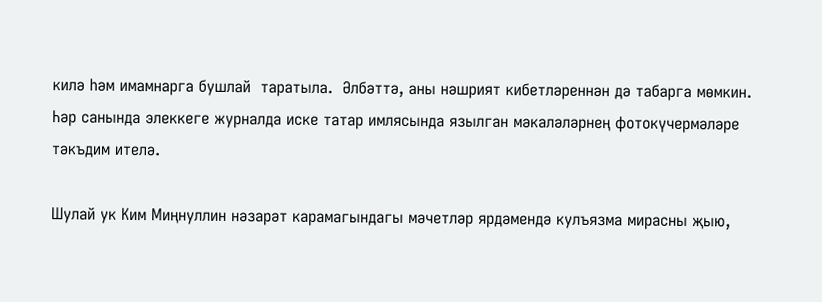килә һәм имамнарга бушлай  таратыла.  Әлбәттә, аны нәшрият кибетләреннән дә табарга мөмкин. Һәр санында элеккеге журналда иске татар имлясында язылган мәкаләләрнең фотокүчермәләре тәкъдим ителә.

Шулай ук Ким Миңнуллин нәзарәт карамагындагы мәчетләр ярдәмендә кулъязма мирасны җыю,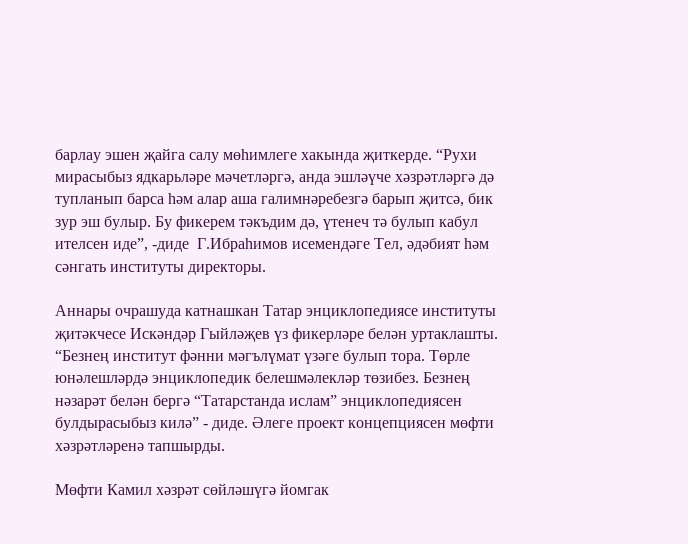барлау эшен җайга салу мөһимлеге хакында җиткерде. “Рухи мирасыбыз ядкарьләре мәчетләргә, анда эшләүче хәзрәтләргә дә тупланып барса һәм алар аша галимнәребезгә барып җитсә, бик зур эш булыр. Бу фикерем тәкъдим дә, үтенеч тә булып кабул ителсен иде”, -диде  Г.Ибраһимов исемендәге Тел, әдәбият һәм сәнгать институты директоры.

Аннары очрашуда катнашкан Татар энциклопедиясе институты җитәкчесе Искәндәр Гыйләҗев үз фикерләре белән уртаклашты. “Безнең институт фәнни мәгълүмат үзәге булып тора. Төрле юнәлешләрдә энциклопедик белешмәлекләр төзибез. Безнең нәзарәт белән бергә “Татарстанда ислам” энциклопедиясен булдырасыбыз килә” - диде. Әлеге проект концепциясен мөфти хәзрәтләренә тапшырды.

Мөфти Камил хәзрәт сөйләшүгә йомгак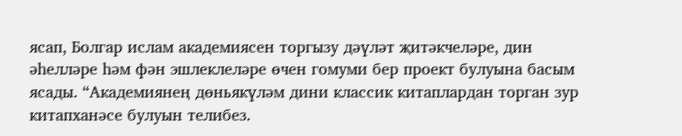ясап, Болгар ислам академиясен торгызу дәүләт җитәкчеләре, дин әһелләре һәм фән эшлеклеләре өчен гомуми бер проект булуына басым ясады. “Академиянең дөньякүләм дини классик китаплардан торган зур китапханәсе булуын телибез.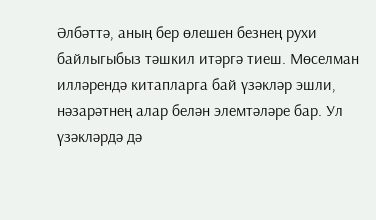Әлбәттә, аның бер өлешен безнең рухи байлыгыбыз тәшкил итәргә тиеш. Мөселман илләрендә китапларга бай үзәкләр эшли, нәзарәтнең алар белән элемтәләре бар. Ул үзәкләрдә дә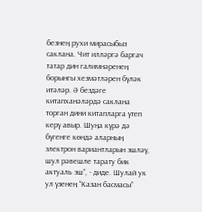безнең рухи мирасыбыз саклана. Чит илләргә баргач татар дин галимнәренең борынгы хезмәтләрен бүләк итәләр. Ә бездәге китапханәләрдә саклана торган дини китапларга үтеп керү авыр. Шуңа күрә дә бүгенге көндә аларның электрон вариантларын эшләү, шул рәвешле тарату бик актуаль эш”, - диде. Шулай ук ул үзенең “Казан басмасы”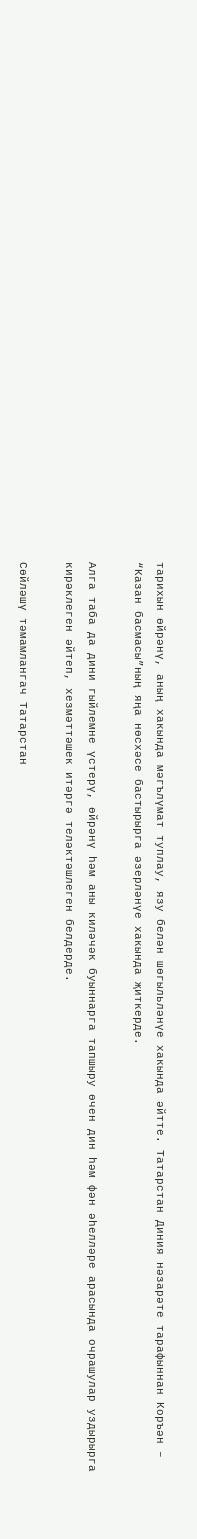тарихын өйрәнү, аның хакында мәгълүмат туплау, язу белән шөгыльләнүе хакында әйтте. Татарстан Диния нәзарәте тарафыннан Коръән – “Казан басмасы”ның яңа нөсхәсе бастырырга әзерләнүе хакында җиткерде.

Алга таба да дини гыйлемне үстерү, өйрәнү һәм аны киләчәк буыннарга тапшыру өчен дин һәм фән әһелләре арасында очрашулар уздырырга кирәклеген әйтеп, хезмәттәшек итәргә теләктәшлеген белдерде.

Сөйләшү тәмамлангач Татарстан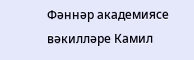Фәннәр академиясе вәкилләре Камил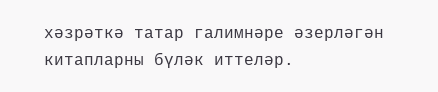хәзрәткә татар галимнәре әзерләгән китапларны бүләк иттеләр.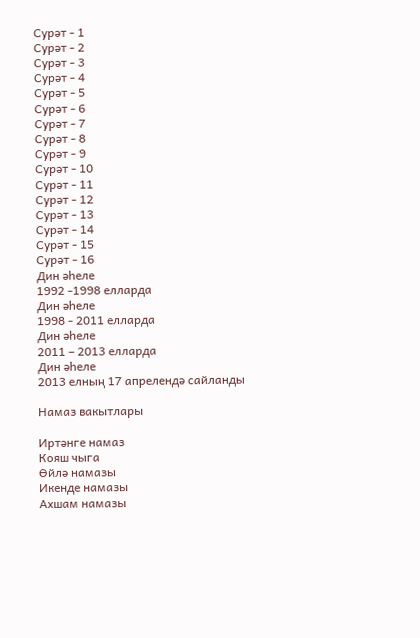Сурәт - 1
Сурәт - 2
Сурәт - 3
Сурәт - 4
Сурәт - 5
Сурәт - 6
Сурәт - 7
Сурәт - 8
Сурәт - 9
Сурәт - 10
Сурәт - 11
Сурәт - 12
Сурәт - 13
Сурәт - 14
Сурәт - 15
Сурәт - 16
Дин әһеле
1992 -1998 елларда
Дин әһеле
1998 - 2011 елларда
Дин әһеле
2011 – 2013 елларда
Дин әһеле
2013 елның 17 апрелендә сайланды

Намаз вакытлары

Иртәнге намаз
Кояш чыга
Өйлә намазы
Икенде намазы
Ахшам намазы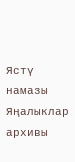Ястү намазы
Яңалыклар архивы